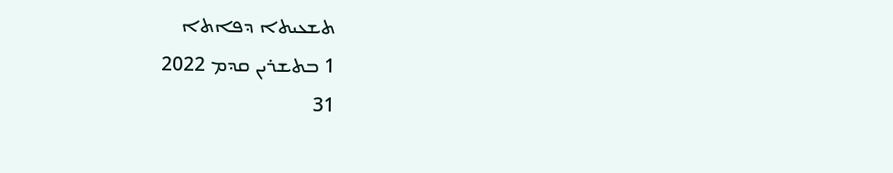ܬܫܥܝܬܐ ܕܦܐܬܐ
1 ܒܬܫܪܝܢ ܩܕܡ 2022
31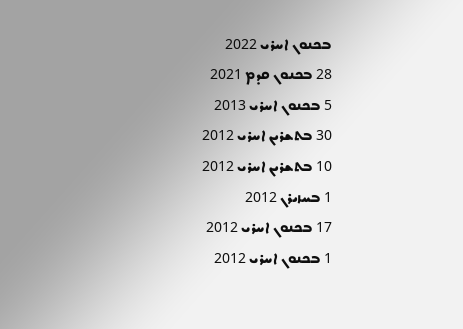ܒܟܢܘܢ ܐܚܪܝ 2022
28 ܒܟܢܘܢ ܩܕܡ 2021
5 ܒܟܢܘܢ ܐܚܪܝ 2013
30 ܒܬܫܪܝܢ ܐܚܪܝ 2012
10 ܒܬܫܪܝܢ ܐܚܪܝ 2012
1 ܒܚܙܝܪܢ 2012
17 ܒܟܢܘܢ ܐܚܪܝ 2012
1 ܒܟܢܘܢ ܐܚܪܝ 2012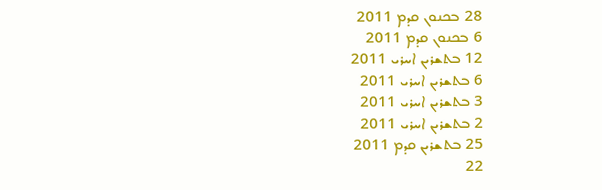28 ܒܟܢܘܢ ܩܕܡ 2011
6 ܒܟܢܘܢ ܩܕܡ 2011
12 ܒܬܫܪܝܢ ܐܚܪܝ 2011
6 ܒܬܫܪܝܢ ܐܚܪܝ 2011
3 ܒܬܫܪܝܢ ܐܚܪܝ 2011
2 ܒܬܫܪܝܢ ܐܚܪܝ 2011
25 ܒܬܫܪܝܢ ܩܕܡ 2011
22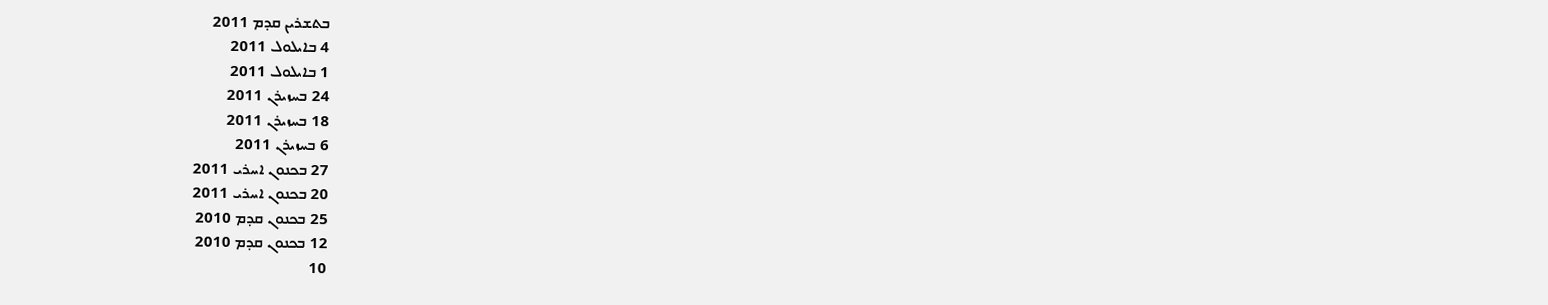ܒܬܫܪܝܢ ܩܕܡ 2011
4 ܒܐܝܠܘܠ 2011
1 ܒܐܝܠܘܠ 2011
24 ܒܚܙܝܪܢ 2011
18 ܒܚܙܝܪܢ 2011
6 ܒܚܙܝܪܢ 2011
27 ܒܟܢܘܢ ܐܚܪܝ 2011
20 ܒܟܢܘܢ ܐܚܪܝ 2011
25 ܒܟܢܘܢ ܩܕܡ 2010
12 ܒܟܢܘܢ ܩܕܡ 2010
10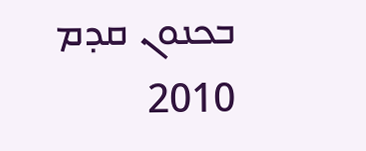ܒܟܢܘܢ ܩܕܡ 2010